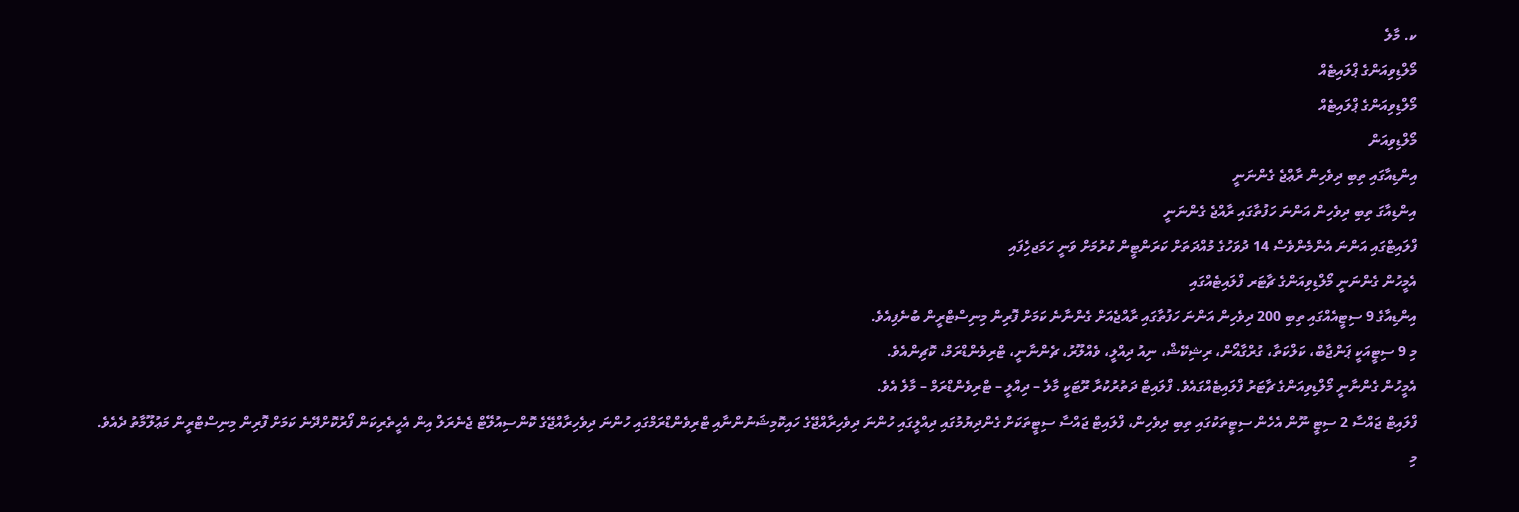ކ. މާލެ
މޯލްޑިވިއަންގެ ޕްލައިޓެއް
މޯލްޑިވިއަންގެ ޕްލައިޓެއް
މޯލްޑިވިއަން
އިންޑިއާގައި ތިބި ދިވެހިން ރާޢްޖެ ގެންނަނީ
އިންޑިއާގަ ތިބި ދިވެހިން އަންނަ ހަފުތާގައި ރާއްޖެ ގެންނަނީ
ފްލައިޓްގައި އަންނަ އެންމެންވެސް 14 ދުވަހުގެ މުއްދަތަށް ކަރަންޓީން ކުރުމަށް ވަނީ ހަމަޖހެިފައި
އެމީހުން ގެންނަނީ މޯލްޑިވިއަންގެ ޗާޓަރ ފްލައިޓެއްގައި
އިންޑިއާގެ 9 ސިޓީއެއްގައި ތިބި 200 ދިވެހިން އަންނަ ހަފުތާގައި ރާއްޖެއަށް ގެންނާނެ ކަމަށް ފޮރިން މިނިސްޓްރީން ބުނެފިއެވެ.
މި 9 ސިޓީއަކީ ޕަންޖާބް، ކަލްކަތާ، ގުރްގާއޯން، ރިޝިކޭޝް، ނިއު ދިއްލީ، ވެއްލޫރު، ޗެންނާނީ، ޓްރިވެންޑްރަމް، ކޮޗިންއެވެ.
އެމީހުން ގެންނާނީ މޯލްޑިވިއަންގެ ޗާޓަރު ފްލައިޓެއްގައެވެ. ފްލައިޓް ދަތުރުކުރާ ރޫޓަކީ މާލެ – ދިއްލީ – ޓްރިވެންޑްރަމް – މާލެ އެވެ.
ފްލައިޓް ޖައްސާ 2 ސިޓީ ނޫން އެހެން ސިޓީތަކުގައި ތިބި ދިވެހިން، ފްލައިޓް ޖައްސާ ސިޓީތަކަށް ގެންދިޔުމުގައި ދިއްލީގައި ހުންނަ ދިވެހިރާއްޖޭގެ ހައިކޮމިޝަނުންނާއި ޓްރިވެންޑްރަމްގައި ހުންނަ ދިވެހިރާއްޖޭގެ ކޮންސިއުލޭޓް ޖެނެރަލް އިން އެހީތެރިކަން ފޯރުކޮށްދޭނެ ކަމަށް ފޮރިން މިނިސްޓްރީން މަޢުލޫމާތު ދެއެވެ.
މި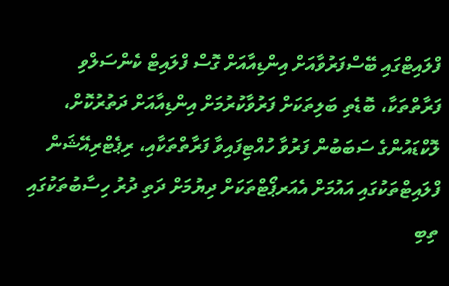ފްލައިޓްގައި ބޭސްފަރުވާއަށް އިންޑިއާއަށް ގޮސް ފްލައިޓް ކެންސަލްވި ފަރާތްތަކާ، ބޮޑެތި ބަލިތަކަށް ފަރުވާކުރުމަށް އިންޑިއާއަށް ދަތުރުކޮށް، ލޮކްޑައުންގެ ސަބަބުން ފަރުވާ ހުއްޓިފައިވާ ފަރާތްތަކާއި، ރިޕެޓްރިއޭޝަން ފްލައިޓްތަކުގައި އައުމަށް އެއަރޕޯޓްތަކަށް ދިޔުމަށް ދަތި ދުރު ހިސާބުތަކުގައި ތިބި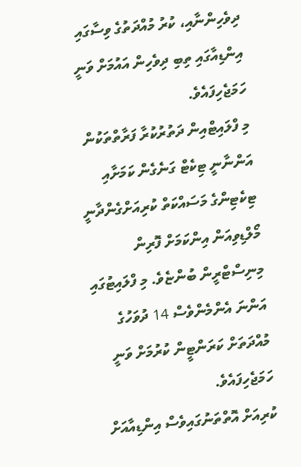ދިވެހިންނާއި، ކުރު މުއްދަތުގެ ވިސާގައި އިންޑިއާގައި ތިބި ދިވެހިން އައުމަށް ވަނީ ހަމަޖެހިފައެވެ.
މި ފްލައިޓްއިން ދަތުރުކުރާ ފަރާތްތަކުން އަންނާނީ ޓިކެޓް ގަނެގެން ކަމަށާއި ޓިކެޓިންގެ މަސައްކަތް ކުރިއަށްގެންދާނީ މޯލްޑިވިއަން އިންކަމަށް ފޮރިން މިނިސްޓްރީން ބުންޏެވެ. މި ފްލައިޓުގައި އަންނަ އެންމެންވެސް 14 ދުވަހުގެ މުއްދަތަށް ކަރަންޓީން ކުރުމަށް ވަނީ ހަމަޖެހިފައެވެ.
ކުރިއަށް އޮތްތަނުގައިވެސް އިންޑިއާއަށް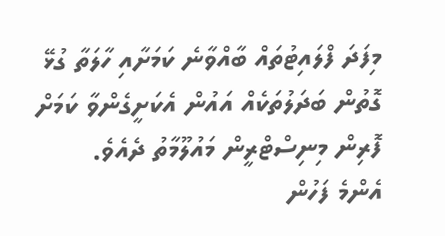މިފަދަ ފްލައިޓުތައް ބާއްވާނެ ކަމަށާއި ހާލަތާ ގުޅޭ ގޮތުން ބަދަލުތަކެއް އައުން އެކަށީގެންވާ ކަމަށް ފޮރިން މިނިސްޓްރީން މައުލޫމާތު ދެއެވެ.
އެންމެ ފަހުން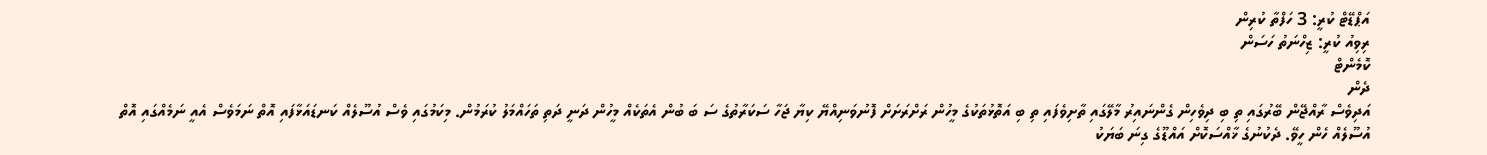އަޕްޑޭޓް ކުރީ: 3 ހަފްތާ ކުރިން
ރިވިއު ކުރީ: ޒިހްނަތު ހަސަން
ކޮމެންޓް
ދެން
އަދިވެސް ރާއްޖޭން ބޭރުގައި ތި ބި ދިވެހިން ގެންނައިރު މާލޭގައި ތާށިވެފައި ތި ބި އަތޮޅުތަކުގެ މީހުން ރަށްރަށަށް ފޮނުވަނިއްޔޭ ކިޔާ ޖަހާ ސަކަރާތުގެ ސަ ބަ ބުން އެތަކެއް މީހުން ދަނީ ދަތި ތަހައްމަލު ކުރަމުން. މިކަމުގައި ވެސް އުސޫލެއް ކަނޑައަޅާފައި އޮތް ނަމަވެސް އެއީ ނަމެއްގައި އޮތް އުސޫލެއް ހެން ހީވޭ. ދެކުނުގެ ޚާއްސަކޮށް އައްޑޫގެ ގިނަ ބަޔަކު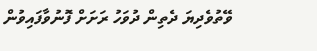ވޭތުވެދިޔަ ދެތިން ދުވަހު ރަށަށް ފޮނުވާފައިވުން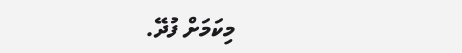މިކަމަށް ފުދޭ.